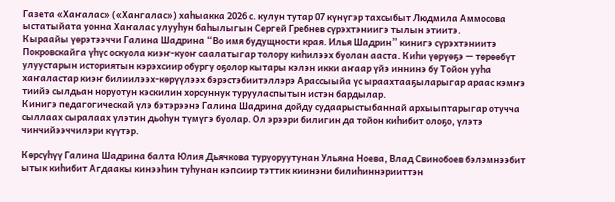Газета «Хаҥалас» («Хангалас») хаһыакка 2026 с. кулун тутар 07 күнүгэр тахсыбыт Людмила Аммосова ыстатыйата уонна Хаҥалас улууһун баһылыгын Сергей Гребнев сүрэхтэниигэ тылын этиитэ.
Кыраайы үөрэтээччи Галина Шадрина “Во имя будущности края. Илья Шадрин” кинигэ сүрэхтэниитэ Покровскайга үһүс оскуола киэҥ-куоҥ саалатыгар толору киһилээх буолан ааста. Киһи үөрүөҕэ — төрөөбүт улуустарын историятын кэрэхсиир обургу оҕолор кытары кэлэн икки аҥаар үйэ иннинэ бу Тойон ууһа хаҥаластар киэҥ билиилээх-көрүүлээх бэрэстэбиитэллэрэ Арассыыйа үс ыраахтааҕыларыгар араас кэмҥэ тиийэ сылдьан норуотун кэскилин хорсуннук турууласпытын истэн бардылар.
Кинигэ педагогическай үлэ бэтэрээнэ Галина Шадрина дойду судаарыстыбаннай архыыптарыгар отучча сыллаах сыралаах үлэтин дьоһун түмүгэ буолар. Ол эрээри билигин да тойон киһибит олоҕо, үлэтэ чинчийээччилэри күүтэр.

Көрсүһүү Галина Шадрина балта Юлия Дьячкова туруоруутунан Ульяна Ноева, Влад Свинобоев бэлэмнээбит ытык киһибит Агдаакы кинээһин туһунан кэпсиир тэттик киинэни билиһиннэрииттэн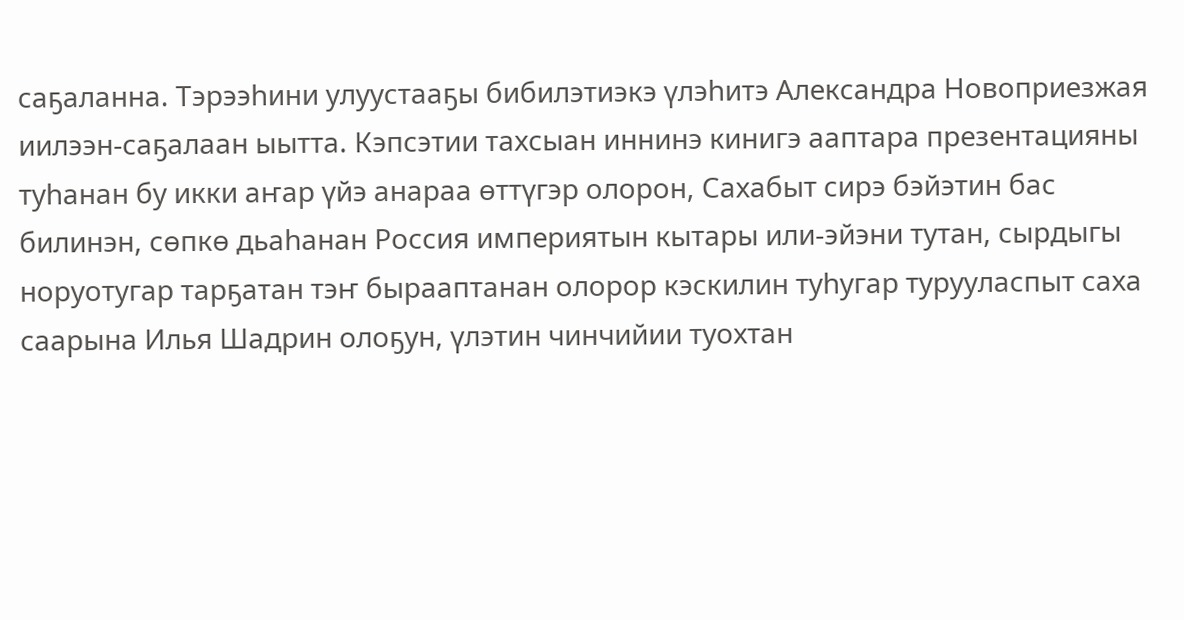саҕаланна. Тэрээһини улуустааҕы бибилэтиэкэ үлэһитэ Александра Новоприезжая иилээн-саҕалаан ыытта. Кэпсэтии тахсыан иннинэ кинигэ ааптара презентацияны туһанан бу икки аҥар үйэ анараа өттүгэр олорон, Сахабыт сирэ бэйэтин бас билинэн, сөпкө дьаһанан Россия империятын кытары или-эйэни тутан, сырдыгы норуотугар тарҕатан тэҥ бырааптанан олорор кэскилин туһугар турууласпыт саха саарына Илья Шадрин олоҕун, үлэтин чинчийии туохтан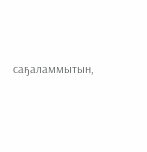саҕаламмытын,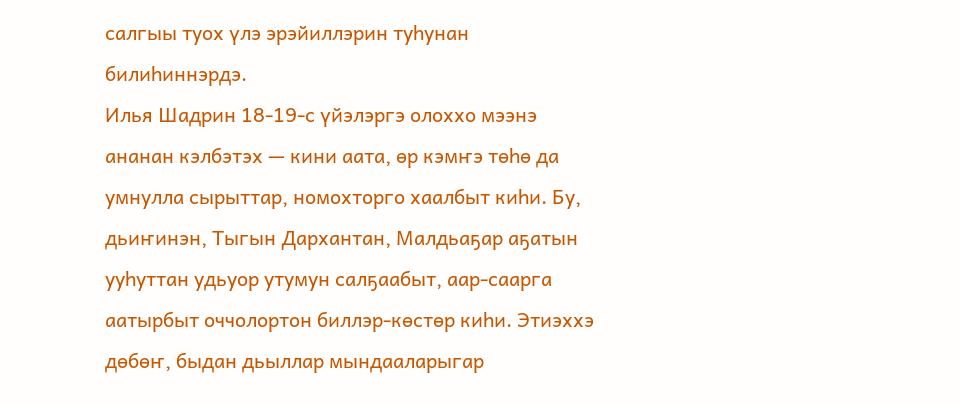салгыы туох үлэ эрэйиллэрин туһунан билиһиннэрдэ.
Илья Шадрин 18-19-с үйэлэргэ олоххо мээнэ ананан кэлбэтэх — кини аата, өр кэмҥэ төһө да умнулла сырыттар, номохторго хаалбыт киһи. Бу, дьиҥинэн, Тыгын Дархантан, Малдьаҕар аҕатын ууһуттан удьуор утумун салҕаабыт, аар-саарга аатырбыт оччолортон биллэр-көстөр киһи. Этиэххэ дөбөҥ, быдан дьыллар мындааларыгар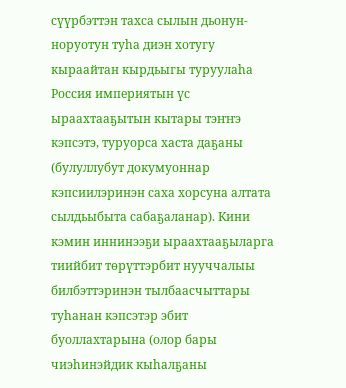сүүрбэттэн тахса сылын дьонун-норуотун туһа диэн хотугу кыраайтан кырдьыгы туруулаһа Россия империятын үс ыраахтааҕытын кытары тэҥҥэ кэпсэтэ, туруорса хаста даҕаны (булуллубут докумуоннар кэпсиилэринэн саха хорсуна алтата сылдьыбыта сабаҕаланар). Кини кэмин иннинээҕи ыраахтааҕыларга тиийбит төрүттэрбит нууччалыы билбэттэринэн тылбаасчыттары туһанан кэпсэтэр эбит буоллахтарына (олор бары чиэһинэйдик кыһалҕаны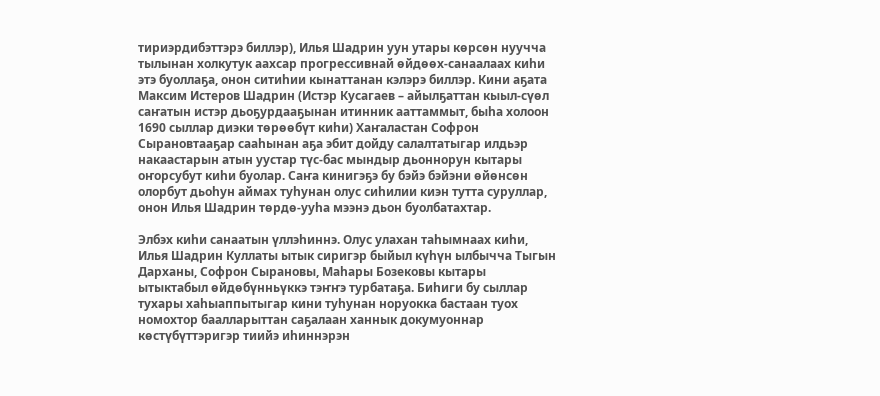тириэрдибэттэрэ биллэр), Илья Шадрин уун утары көрсөн нуучча тылынан холкутук аахсар прогрессивнай өйдөөх-санаалаах киһи этэ буоллаҕа, онон ситиһии кынаттанан кэлэрэ биллэр. Кини аҕата Максим Истеров Шадрин (Истэр Кусагаев – айылҕаттан кыыл-сүөл саҥатын истэр дьоҕурдааҕынан итинник ааттаммыт, быһа холоон 1690 сыллар диэки төрөөбүт киһи) Хаҥаластан Софрон Сырановтааҕар сааһынан аҕа эбит дойду салалтатыгар илдьэр накаастарын атын уустар түс-бас мындыр дьоннорун кытары оҥорсубут киһи буолар. Саҥа кинигэҕэ бу бэйэ бэйэни өйөнсөн олорбут дьоһун аймах туһунан олус сиһилии киэн тутта суруллар, онон Илья Шадрин төрдө-ууһа мээнэ дьон буолбатахтар.

Элбэх киһи санаатын үллэһиннэ. Олус улахан таһымнаах киһи, Илья Шадрин Куллаты ытык сиригэр быйыл күһүн ылбычча Тыгын Дарханы, Софрон Сырановы, Маһары Бозековы кытары ытыктабыл өйдөбүнньүккэ тэҥҥэ турбатаҕа. Биһиги бу сыллар тухары хаһыаппытыгар кини туһунан норуокка бастаан туох номохтор баалларыттан саҕалаан ханнык докумуоннар көстүбүттэригэр тиийэ иһиннэрэн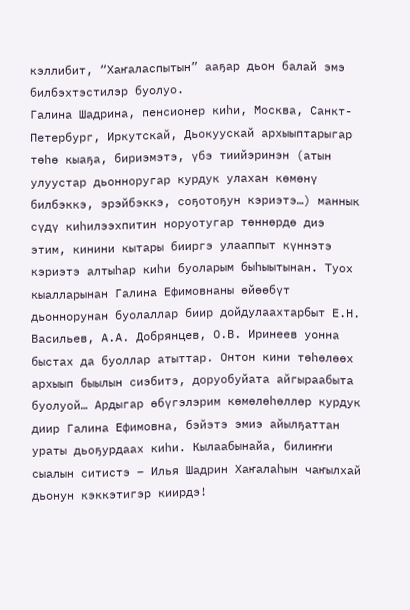кэллибит, “Хаҥаласпытын” ааҕар дьон балай эмэ билбэхтэстилэр буолуо.
Галина Шадрина, пенсионер киһи, Москва, Санкт-Петербург, Иркутскай, Дьокуускай архыыптарыгар төһө кыаҕа, бириэмэтэ, үбэ тиийэринэн (атын улуустар дьонноругар курдук улахан көмөнү билбэккэ, эрэйбэккэ, соҕотоҕун кэриэтэ…) маннык сүдү киһилээхпитин норуотугар төннөрдө диэ этим, кинини кытары бииргэ улааппыт күннэтэ кэриэтэ алтыһар киһи буоларым быһыытынан. Туох кыалларынан Галина Ефимовнаны өйөөбүт дьоннорунан буолаллар биир дойдулаахтарбыт Е.Н. Васильев, А.А. Добрянцев, О.В. Иринеев уонна быстах да буоллар атыттар. Онтон кини төһөлөөх архыып быылын сиэбитэ, доруобуйата айгыраабыта буолуой… Ардыгар өбүгэлэрим көмөлөһөллөр курдук диир Галина Ефимовна, бэйэтэ эмиэ айылҕаттан ураты дьоҕурдаах киһи. Кылаабынайа, билиҥҥи сыалын ситистэ – Илья Шадрин Хаҥалаһын чаҥылхай дьонун кэккэтигэр киирдэ!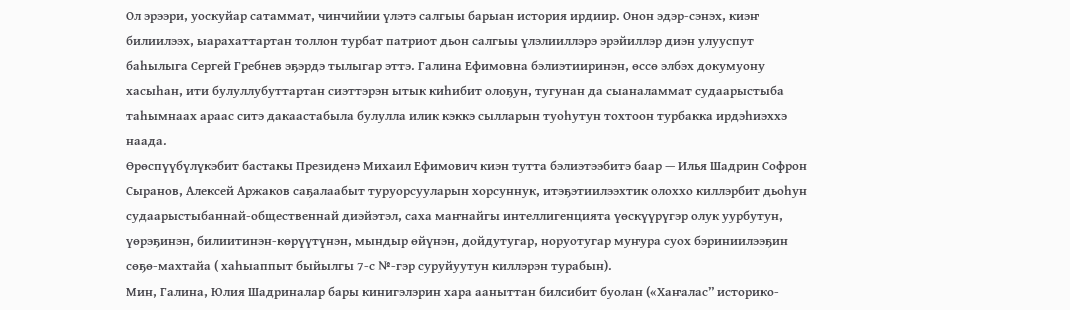Ол эрээри, уоскуйар сатаммат, чинчийии үлэтэ салгыы барыан история ирдиир. Онон эдэр-сэнэх, киэҥ билиилээх, ыарахаттартан толлон турбат патриот дьон салгыы үлэлииллэрэ эрэйиллэр диэн улууспут баһылыга Сергей Гребнев эҕэрдэ тылыгар эттэ. Галина Ефимовна бэлиэтииринэн, өссө элбэх докумуону хасыһан, ити булуллубуттартан сиэттэрэн ытык киһибит олоҕун, тугунан да сыаналаммат судаарыстыба таһымнаах араас ситэ дакаастабыла булулла илик кэккэ сылларын туоһутун тохтоон турбакка ирдэһиэххэ наада.
Өрөспүүбүлүкэбит бастакы Президенэ Михаил Ефимович киэн тутта бэлиэтээбитэ баар — Илья Шадрин Софрон Сыранов, Алексей Аржаков саҕалаабыт туруорсууларын хорсуннук, итэҕэтиилээхтик олоххо киллэрбит дьоһун судаарыстыбаннай-общественнай диэйэтэл, саха маҥнайгы интеллигенцията үөскүүрүгэр олук уурбутун, үөрэҕинэн, билиитинэн-көрүүтүнэн, мындыр өйүнэн, дойдутугар, норуотугар муҥура суох бэриниилээҕин сөҕө-махтайа ( хаһыаппыт быйылгы 7-с №-гэр суруйуутун киллэрэн турабын).
Мин, Галина, Юлия Шадриналар бары кинигэлэрин хара ааныттан билсибит буолан («Хаҥалас” историко-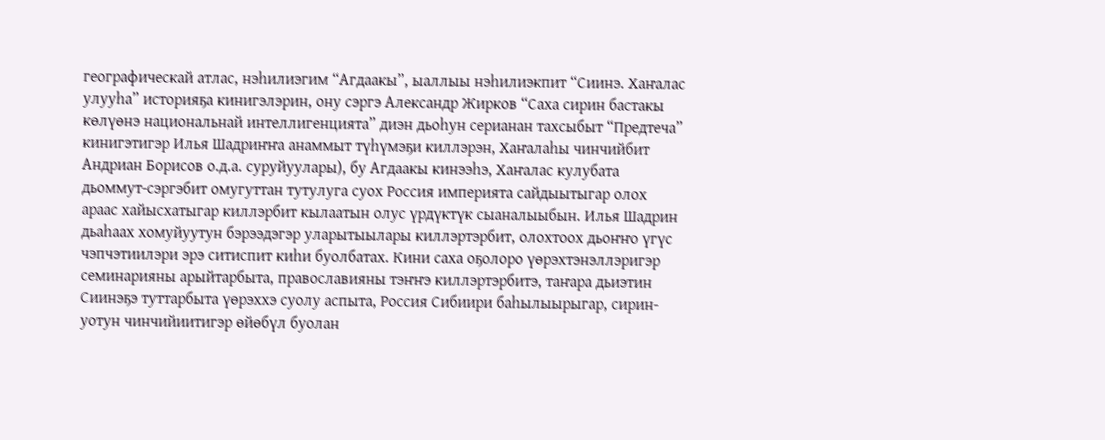географическай атлас, нэһилиэгим “Агдаакы”, ыаллыы нэһилиэкпит “Сиинэ. Хаҥалас улууһа” историяҕа кинигэлэрин, ону сэргэ Александр Жирков “Саха сирин бастакы көлүөнэ национальнай интеллигенцията” диэн дьоһун серианан тахсыбыт “Предтеча” кинигэтигэр Илья Шадриҥҥа анаммыт түһүмэҕи киллэрэн, Хаҥалаһы чинчийбит Андриан Борисов о.д.а. суруйуулары), бу Агдаакы кинээһэ, Хаҥалас кулубата дьоммут-сэргэбит омугуттан тутулуга суох Россия империята сайдыытыгар олох араас хайысхатыгар киллэрбит кылаатын олус үрдүктүк сыаналыыбын. Илья Шадрин дьаһаах хомуйуутун бэрээдэгэр уларытыылары киллэртэрбит, олохтоох дьоҥҥо үгүс чэпчэтиилэри эрэ ситиспит киһи буолбатах. Кини саха оҕолоро үөрэхтэнэллэригэр семинарияны арыйтарбыта, православияны тэҥҥэ киллэртэрбитэ, таҥара дьиэтин Сиинэҕэ туттарбыта үөрэххэ суолу аспыта, Россия Сибиири баһылыырыгар, сирин-уотун чинчийиитигэр өйөбүл буолан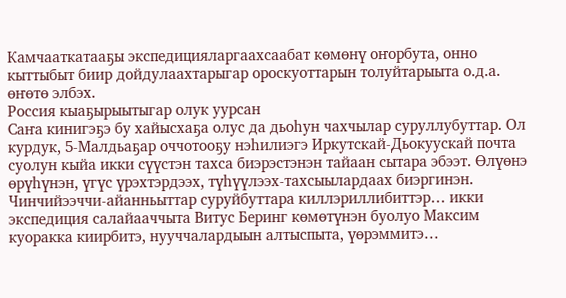Камчааткатааҕы экспедицияларгаахсаабат көмөнү оҥорбута, онно кыттыбыт биир дойдулаахтарыгар ороскуоттарын толуйтарыыта о.д.а. өҥөтө элбэх.
Россия кыаҕырыытыгар олук уурсан
Саҥа кинигэҕэ бу хайысхаҕа олус да дьоһун чахчылар суруллубуттар. Ол курдук, 5-Малдьаҕар оччотооҕу нэһилиэгэ Иркутскай-Дьокуускай почта суолун кыйа икки сүүстэн тахса биэрэстэнэн тайаан сытара эбээт. Өлүөнэ өрүһүнэн, үгүс үрэхтэрдээх, түһүүлээх-тахсыылардаах биэргинэн. Чинчийээччи-айанньыттар суруйбуттара киллэриллибиттэр… икки экспедиция салайааччыта Витус Беринг көмөтүнэн буолуо Максим куоракка киирбитэ, нууччалардыын алтыспыта, үөрэммитэ…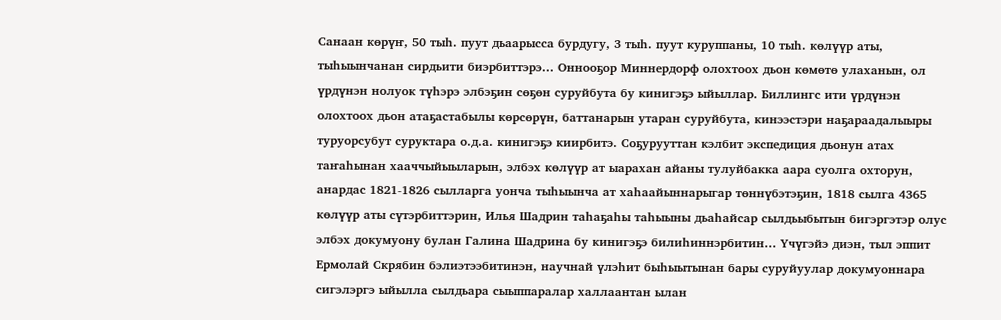Санаан көрүҥ, 50 тыһ. пуут дьаарысса бурдугу, 3 тыһ. пуут куруппаны, 10 тыһ. көлүүр аты, тыһыынчанан сирдьити биэрбиттэрэ… Оннооҕор Миннердорф олохтоох дьон көмөтө улаханын, ол үрдүнэн нолуок түһэрэ элбэҕин сөҕөн суруйбута бу кинигэҕэ ыйыллар. Биллингс ити үрдүнэн олохтоох дьон атаҕастабылы көрсөрүн, баттанарын утаран суруйбута, кинээстэри наҕараадалыыры туруорсубут суруктара о.д.а. кинигэҕэ киирбитэ. Соҕурууттан кэлбит экспедиция дьонун атах таҥаһынан хааччыйыыларын, элбэх көлүүр ат ыарахан айаны тулуйбакка аара суолга охторун, анардас 1821-1826 сылларга уонча тыһыынча ат хаһаайыннарыгар төннүбэтэҕин, 1818 сылга 4365 көлүүр аты сүтэрбиттэрин, Илья Шадрин таһаҕаһы таһыыны дьаһайсар сылдьыбытын бигэргэтэр олус элбэх докумуону булан Галина Шадрина бу кинигэҕэ билиһиннэрбитин… Үчүгэйэ диэн, тыл эппит Ермолай Скрябин бэлиэтээбитинэн, научнай үлэһит быһыытынан бары суруйуулар докумуоннара сигэлэргэ ыйылла сылдьара сыыппаралар халлаантан ылан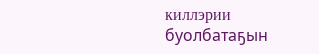киллэрии буолбатаҕын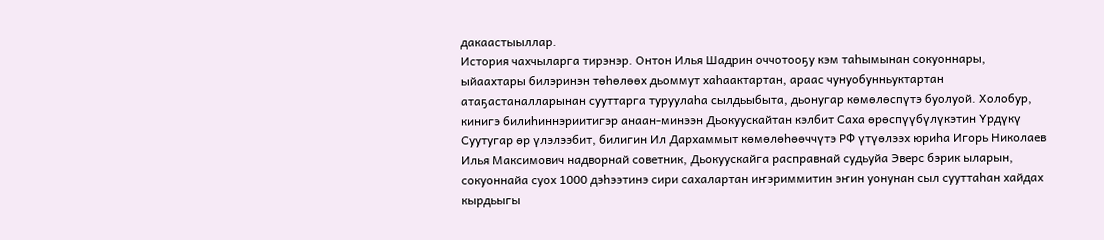дакаастыыллар.
История чахчыларга тирэнэр. Онтон Илья Шадрин оччотооҕу кэм таһымынан сокуоннары, ыйаахтары билэринэн төһөлөөх дьоммут хаһаактартан, араас чунуобунньуктартан атаҕастаналларынан сууттарга туруулаһа сылдьыбыта, дьонугар көмөлөспүтэ буолуой. Холобур, кинигэ билиһиннэриитигэр анаан-минээн Дьокуускайтан кэлбит Саха өрөспүүбүлүкэтин Үрдүкү Суутугар өр үлэлээбит, билигин Ил Дархаммыт көмөлөһөөччүтэ РФ үтүөлээх юриһа Игорь Николаев Илья Максимович надворнай советник, Дьокуускайга расправнай судьуйа Эверс бэрик ыларын, сокуоннайа суох 1000 дэһээтинэ сири сахалартан иҥэриммитин эҥин уонунан сыл сууттаһан хайдах кырдьыгы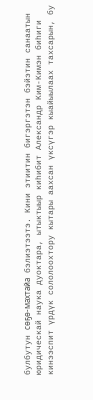булбутун сөҕө-махтайа бэлиэтээтэ. Кини этиитин бигэргэтэн бэйэтин санаатын юридическай наука дуоктара, ытыктыыр киһибит Александр Ким-Кимэн биһиги кинээспит үрдүк сололоохтору кытары аахсан үксүгэр кыайыылаах тахсарын, бу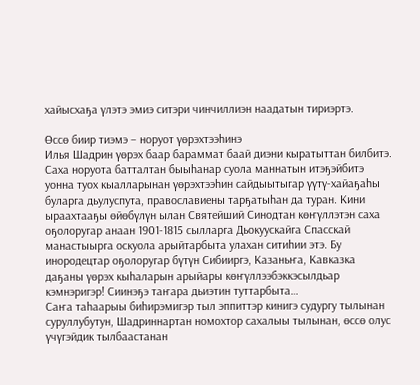хайысхаҕа үлэтэ эмиэ ситэри чинчиллиэн наадатын тириэртэ.

Өссө биир тиэмэ – норуот үөрэхтээһинэ
Илья Шадрин үөрэх баар бараммат баай диэни кыратыттан билбитэ. Саха норуота батталтан быыһанар суола маннатын итэҕэйбитэ уонна туох кыалларынан үөрэхтээһин сайдыытыгар үүтү-хайаҕаһы буларга дьулуспута, православиены тарҕатыһан да туран. Кини ыраахтааҕы өйөбүлүн ылан Святейший Синодтан көҥүллэтэн саха оҕолоругар анаан 1901-1815 сылларга Дьокуускайга Спасскай манастыырга оскуола арыйтарбыта улахан ситиһии этэ. Бу инородецтар оҕолоругар бүтүн Сибииргэ, Казаньҥа, Кавказка даҕаны үөрэх кыһаларын арыйары көҥүллээбэккэсылдьар кэмнэригэр! Сиинэҕэ таҥара дьиэтин туттарбыта…
Саҥа таһаарыы биһирэмигэр тыл эппиттэр кинигэ судургу тылынан суруллубутун, Шадриннартан номохтор сахалыы тылынан, өссө олус үчүгэйдик тылбаастанан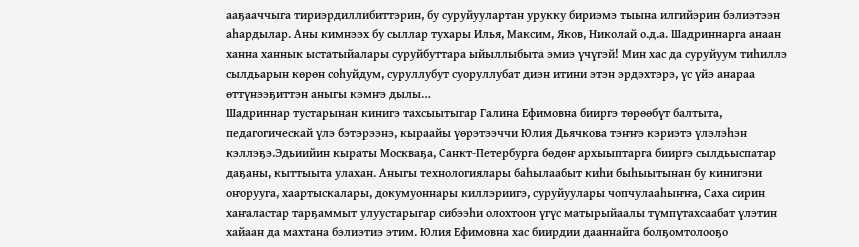ааҕааччыга тириэрдиллибиттэрин, бу суруйуулартан урукку бириэмэ тыына илгийэрин бэлиэтээн аһардылар. Аны кимнээх бу сыллар тухары Илья, Максим, Яков, Николай о.д.а. Шадриннарга анаан ханна ханнык ыстатыйалары суруйбуттара ыйыллыбыта эмиэ үчүгэй! Мин хас да суруйуум тиһиллэ сылдьарын көрөн соһуйдум, суруллубут суоруллубат диэн итини этэн эрдэхтэрэ, үс үйэ анараа өттүнээҕиттэн аныгы кэмҥэ дылы…
Шадриннар тустарынан кинигэ тахсыытыгар Галина Ефимовна бииргэ төрөөбүт балтыта, педагогическай үлэ бэтэрээнэ, кыраайы үөрэтээччи Юлия Дьячкова тэҥҥэ кэриэтэ үлэлэһэн кэллэҕэ.Эдьиийин кыраты Москваҕа, Санкт-Петербурга бөдөҥ архыыптарга бииргэ сылдьыспатар даҕаны, кыттыыта улахан. Аныгы технологиялары баһылаабыт киһи быһыытынан бу кинигэни оҥорууга, хаартыскалары, докумуоннары киллэриигэ, суруйуулары чопчулааһыҥҥа, Саха сирин хаҥаластар тарҕаммыт улуустарыгар сибээһи олохтоон үгүс матырыйаалы түмпүтахсаабат үлэтин хайаан да махтана бэлиэтиэ этим. Юлия Ефимовна хас биирдии дааннайга болҕомтолооҕо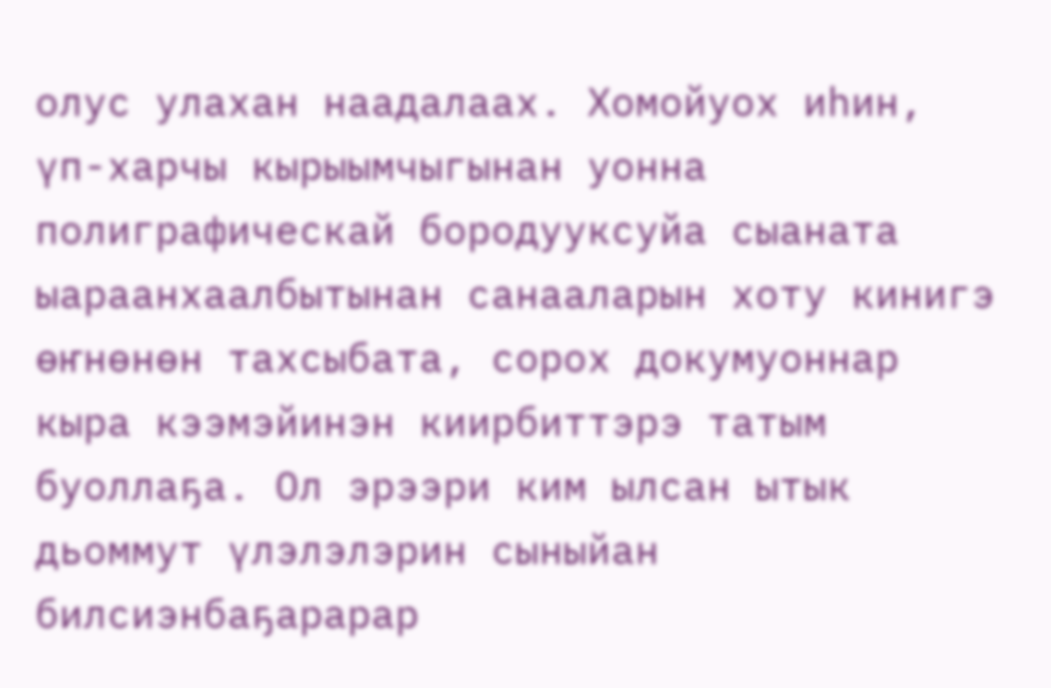олус улахан наадалаах. Хомойуох иһин, үп-харчы кырыымчыгынан уонна полиграфическай бородууксуйа сыаната ыараанхаалбытынан санааларын хоту кинигэ өҥнөнөн тахсыбата, сорох докумуоннар кыра кээмэйинэн киирбиттэрэ татым буоллаҕа. Ол эрээри ким ылсан ытык дьоммут үлэлэлэрин сыныйан билсиэнбаҕарарар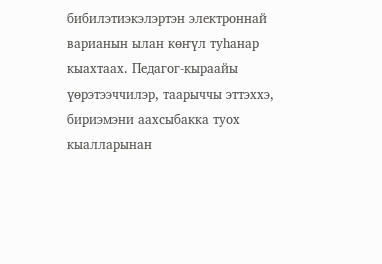бибилэтиэкэлэртэн электроннай варианын ылан көҥүл туһанар кыахтаах. Педагог-кыраайы үөрэтээччилэр, таарыччы эттэххэ, бириэмэни аахсыбакка туох кыалларынан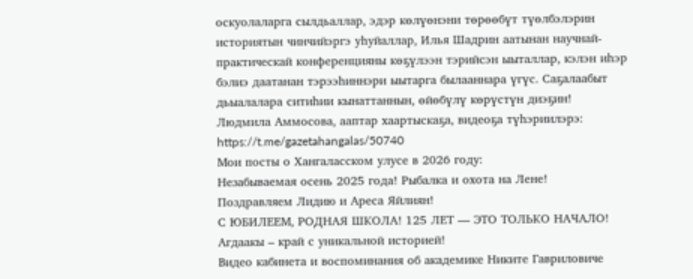оскуолаларга сылдьаллар, эдэр көлүөнэни төрөөбүт түөлбэлэрин историятын чинчийэргэ уһуйаллар, Илья Шадрин аатынан научнай-практическай конференцияны көҕүлээн тэрийсэн ыыталлар, кэлэн иһэр бэлиэ даатанан тэрээһиннэри ыытарга былааннара үгүс. Саҕалаабыт дьыалалара ситиһии кынаттаннын, өйөбүлү көрүстүн диэҕин!
Людмила Аммосова, ааптар хаартыскаҕа, видеоҕа түһэриилэрэ: https://t.me/gazetahangalas/50740
Мои посты о Хангаласском улусе в 2026 году:
Незабываемая осень 2025 года! Рыбалка и охота на Лене!
Поздравляем Лидию и Ареса Яйлиян!
С ЮБИЛЕЕМ, РОДНАЯ ШКОЛА! 125 ЛЕТ — ЭТО ТОЛЬКО НАЧАЛО!
Агдаакы – край с уникальной историей!
Видео кабинета и воспоминания об академике Никите Гавриловиче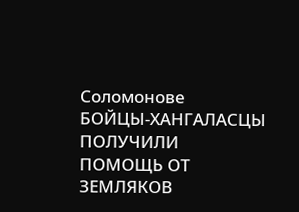Соломонове
БОЙЦЫ-ХАНГАЛАСЦЫ ПОЛУЧИЛИ ПОМОЩЬ ОТ ЗЕМЛЯКОВ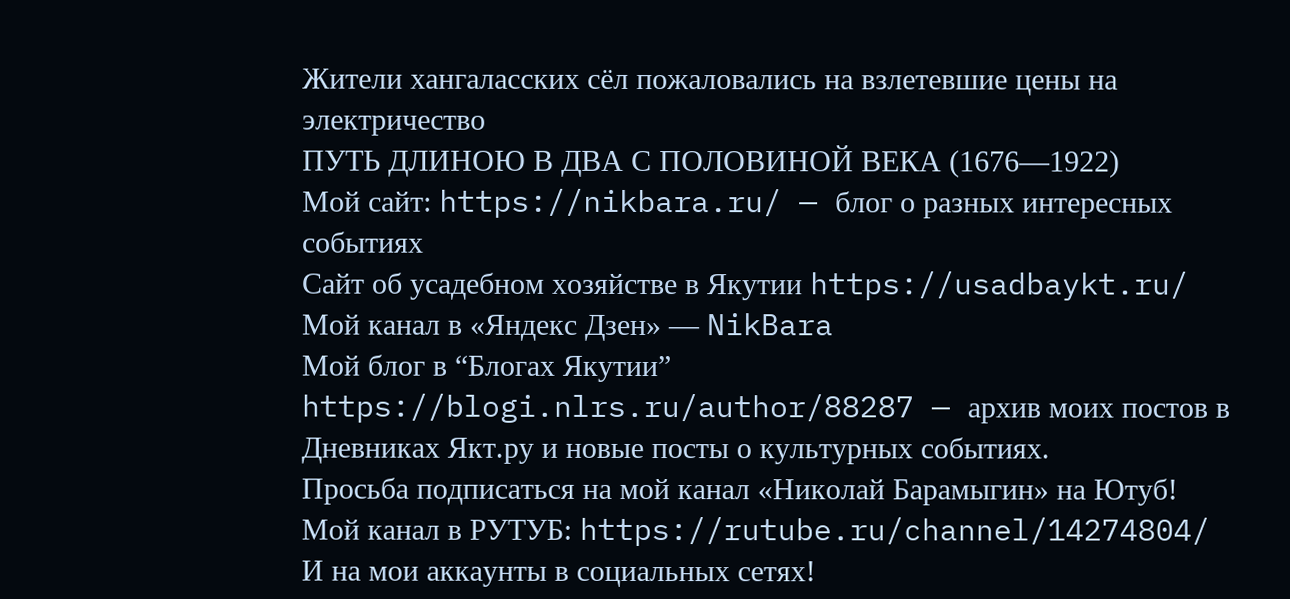Жители хангаласских сёл пожаловались на взлетевшие цены на электричество
ПУТЬ ДЛИНОЮ В ДВА С ПОЛОВИНОЙ ВЕКА (1676—1922)
Мой сайт: https://nikbara.ru/ — блог о разных интересных событиях
Сайт об усадебном хозяйстве в Якутии https://usadbaykt.ru/
Мой канал в «Яндекс Дзен» — NikBara
Мой блог в “Блогах Якутии” https://blogi.nlrs.ru/author/88287 — архив моих постов в Дневниках Якт.ру и новые посты о культурных событиях.
Просьба подписаться на мой канал «Николай Барамыгин» на Ютуб!
Мой канал в РУТУБ: https://rutube.ru/channel/14274804/
И на мои аккаунты в социальных сетях!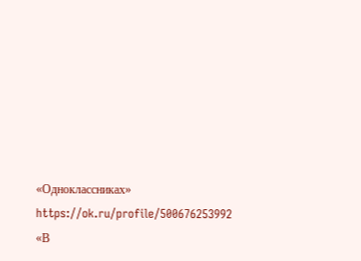«Одноклассниках» https://ok.ru/profile/500676253992
«В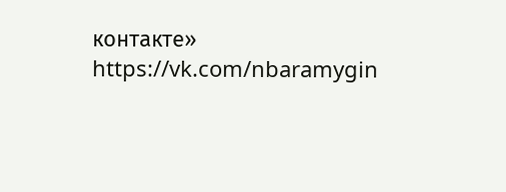контакте» https://vk.com/nbaramygin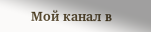Мой канал в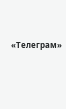«Телеграм»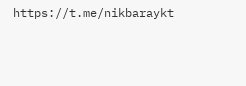https://t.me/nikbaraykt